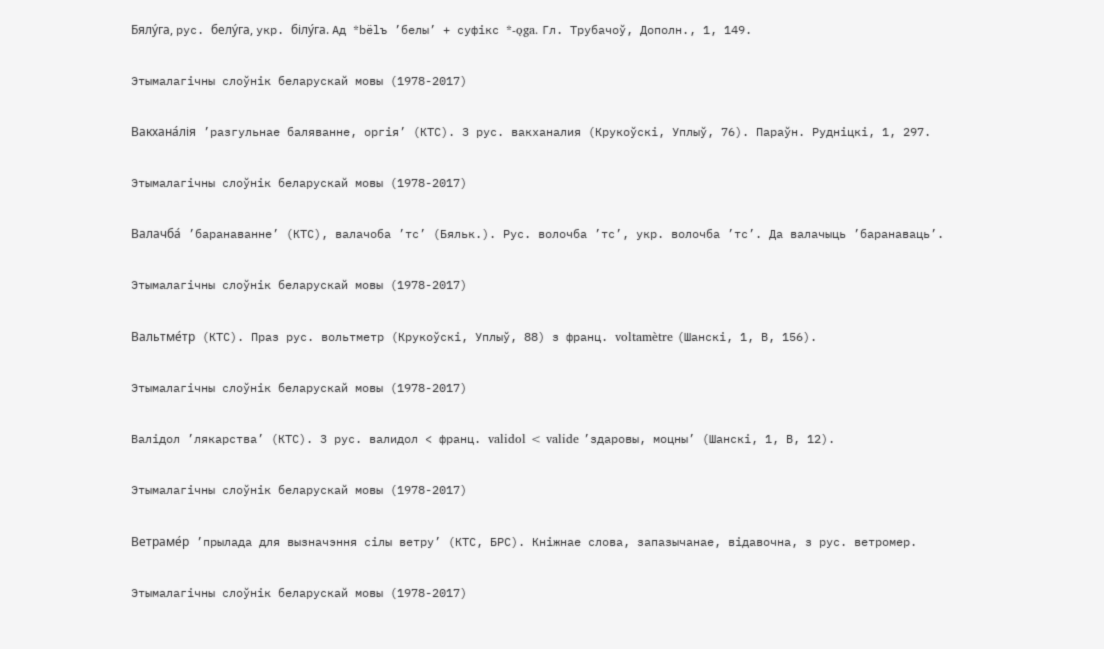Бялу́га, рус. белу́га, укр. білу́га. Ад *bёlъ ’белы’ + суфікс *‑ǫga. Гл. Трубачоў, Дополн., 1, 149.

Этымалагічны слоўнік беларускай мовы (1978-2017)

Вакхана́лія ’разгульнае баляванне, оргія’ (КТС). З рус. вакханалия (Крукоўскі, Уплыў, 76). Параўн. Рудніцкі, 1, 297.

Этымалагічны слоўнік беларускай мовы (1978-2017)

Валачба́ ’баранаванне’ (КТС), валачоба ’тс’ (Бяльк.). Рус. волочба ’тс’, укр. волочба ’тс’. Да валачыць ’баранаваць’.

Этымалагічны слоўнік беларускай мовы (1978-2017)

Вальтме́тр (КТС). Праз рус. вольтметр (Крукоўскі, Уплыў, 88) з франц. voltamètre (Шанскі, 1, В, 156).

Этымалагічны слоўнік беларускай мовы (1978-2017)

Валідол ’лякарства’ (КТС). З рус. валидол < франц. validol < valide ’здаровы, моцны’ (Шанскі, 1, В, 12).

Этымалагічны слоўнік беларускай мовы (1978-2017)

Ветраме́р ’прылада для вызначэння сілы ветру’ (КТС, БРС). Кніжнае слова, запазычанае, відавочна, з рус. ветромер.

Этымалагічны слоўнік беларускай мовы (1978-2017)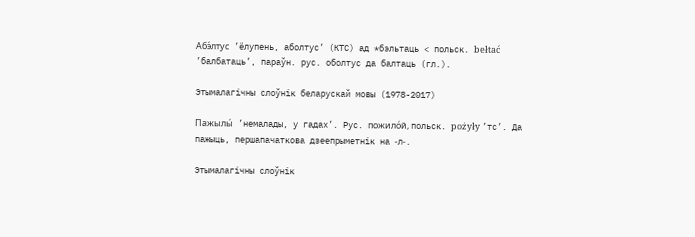Абэ́лтус ’ёлупень, аболтус’ (КТС) ад *бэльтаць < польск. bełtać ’балбатаць’, параўн. рус. оболтус да балтаць (гл.).

Этымалагічны слоўнік беларускай мовы (1978-2017)

Пажылы́ ’немалады, у гадах’. Рус. пожило́й, польск. pożyły ’тс’. Да пажыць, першапачаткова дзеепрыметнік на ‑л‑.

Этымалагічны слоўнік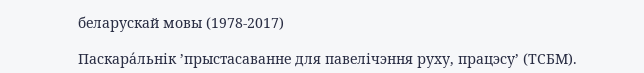беларускай мовы (1978-2017)

Паскара́льнік ’прыстасаванне для павелічэння руху, працэсу’ (ТСБМ).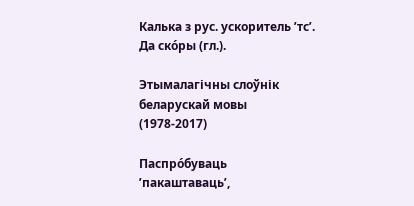Калька з рус. ускоритель ’тс’. Да ско́ры (гл.).

Этымалагічны слоўнік беларускай мовы (1978-2017)

Паспро́буваць ’пакаштаваць’,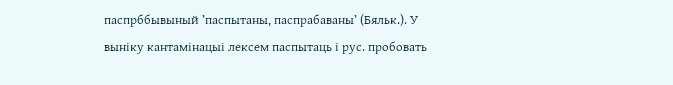паспрббывыный ’паспытаны, паспрабаваны’ (Бяльк.). У выніку кантамінацыі лексем паспытаць і рус. пробовать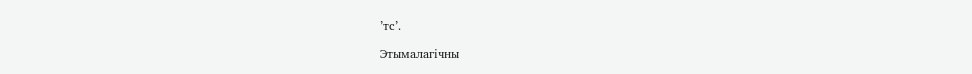’тс’.

Этымалагічны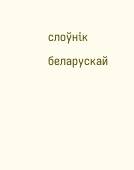слоўнік беларускай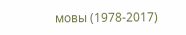мовы (1978-2017)